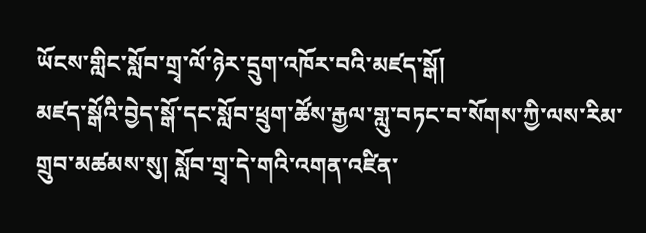ཡོངས་གླིང་སློབ་གྲྭ་ལོ་ཉེར་དྲུག་འཁོར་བའི་མཛད་སྒོ།
མཛད་སྒོའི་བྱེད་སྒོ་དང་སློབ་ཕྲུག་ཚོས་རྒྱལ་གླུ་བཏང་བ་སོགས་ཀྱི་ལས་རིམ་གྲུབ་མཚམས་སུ། སློབ་གྲྭ་དེ་གའི་འགན་འཛིན་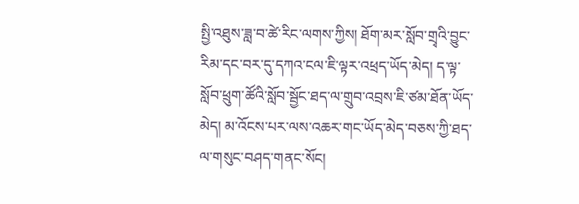སྤྱི་འཐུས་ཟླ་བ་ཚེ་རིང་ལགས་ཀྱིས། ཐོག་མར་སློབ་གྲྭའི་བྱུང་རིམ་དང་བར་དུ་དཀའ་ངལ་ཇི་ལྟར་འཕྲད་ཡོད་མེད། ད་ལྟ་སློབ་ཕྲུག་ཚོའི་སློབ་སྦྱོང་ཐད་ལ་གྲུབ་འབྲས་ཇི་ཙམ་ཐོན་ཡོད་མེད། མ་འོངས་པར་ལས་འཆར་གང་ཡོད་མེད་བཅས་ཀྱི་ཐད་ལ་གསུང་བཤད་གནང་སོང།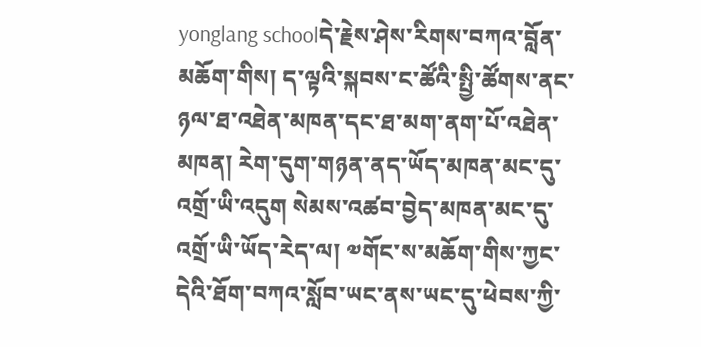yonglang schoolདེ་རྗེས་ཤེས་རིགས་བཀའ་བློན་མཆོག་གིས། ད་ལྟའི་སྐབས་ང་ཚོའི་སྤྱི་ཚོགས་ནང་ཉལ་ཐ་འཐེན་མཁན་དང་ཐ་མག་ནག་པོ་འཐེན་མཁན། རེག་དུག་གཉན་ནད་ཡོད་མཁན་མང་དུ་འགྲོ་ཡི་འདུག སེམས་འཚབ་བྱེད་མཁན་མང་དུ་འགྲོ་ཡི་ཡོད་རེད་ལ། ༧གོང་ས་མཆོག་གིས་ཀྱང་དེའི་ཐོག་བཀའ་སློབ་ཡང་ནས་ཡང་དུ་ཕེབས་ཀྱི་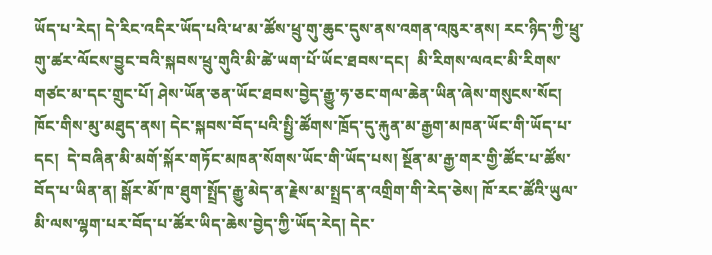ཡོད་པ་རེད། དེ་རིང་འདིར་ཡོད་པའི་ཕ་མ་ཚོས་ཕྲུ་གུ་ཆུང་དུས་ནས་འགན་འཁུར་ནས། རང་ཉིད་ཀྱི་ཕྲུ་གུ་ཚར་ལོངས་བྱུང་བའི་སྐབས་ཕྲུ་གུའི་མི་ཚེ་ཡག་པོ་ཡོང་ཐབས་དང།  མི་རིགས་ལའང་མི་རིགས་གཙང་མ་དང་གྲུང་པོ། ཤེས་ཡོན་ཅན་ཡོང་ཐབས་བྱེད་རྒྱུ་ཧ་ཅང་གལ་ཆེན་ཡིན་ཞེས་གསུངས་སོང།
ཁོང་གིས་མུ་མཐུད་ནས། དེང་སྐབས་བོད་པའི་སྤྱི་ཚོགས་ཁྲོད་དུ་རྐུན་མ་རྒྱག་མཁན་ཡོང་གི་ཡོད་པ་དང།  དེ་བཞིན་མི་མགོ་སྐོར་གཏོང་མཁན་སོགས་ཡོང་གི་ཡོད་པས། སྔོན་མ་རྒྱ་གར་གྱི་ཚོང་པ་ཚོས་བོད་པ་ཡིན་ན། སྒོར་མོ་ཁ་ཐུག་སྤྲོད་རྒྱུ་མེད་ན་རྗེས་མ་སྤྲད་ན་འགྲིག་གི་རེད་ཅེས། ཁོ་རང་ཚོའི་ཡུལ་མི་ལས་ལྷག་པར་བོད་པ་ཚོར་ཡིད་ཆེས་བྱེད་ཀྱི་ཡོད་རེད། དེང་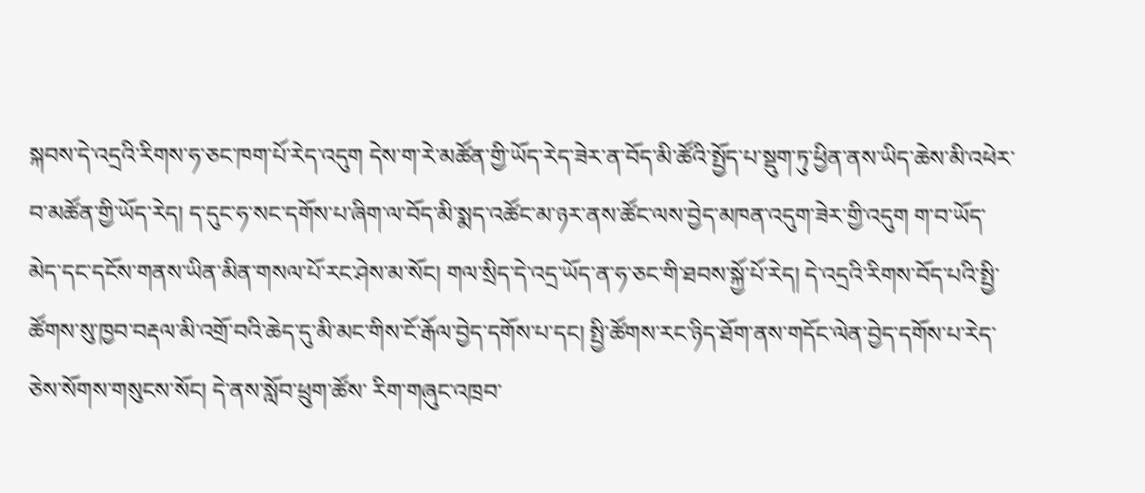སྐབས་དེ་འདྲའི་རིགས་ཧ་ཅང་ཁག་པོ་རེད་འདུག དེས་ག་རེ་མཚོན་གྱི་ཡོད་རེད་ཟེར་ན་བོད་མི་ཚོའི་སྤྱོད་པ་སྡུག་ཏུ་ཕྱིན་ནས་ཡིད་ཆེས་མི་འཕེར་བ་མཚོན་གྱི་ཡོད་རེད། ད་དུང་ཧ་སང་དགོས་པ་ཞིག་ལ་བོད་མི་སྨད་འཚོང་མ་ཉར་ནས་ཚོང་ལས་བྱེད་མཁན་འདུག་ཟེར་གྱི་འདུག ག་བ་ཡོད་མེད་དང་དངོས་གནས་ཡིན་མིན་གསལ་པོ་རང་ཤེས་མ་སོང། གལ་སྲིད་དེ་འདྲ་ཡོད་ན་ཧ་ཅང་གི་ཐབས་སྐྱོ་པོ་རེད། དེ་འདྲའི་རིགས་བོད་པའི་སྤྱི་ཚོགས་སུ་ཁྱབ་བརྡལ་མི་འགྲོ་བའི་ཆེད་དུ་མི་མང་གིས་ངོ་རྒོལ་བྱེད་དགོས་པ་དང། སྤྱི་ཚོགས་རང་ཉིད་ཐོག་ནས་གདོང་ལེན་བྱེད་དགོས་པ་རེད་ཅེས་སོགས་གསུངས་སོང། དེ་ནས་སློབ་ཕྲུག་ཚོས་ རིག་གཞུང་འཁྲབ་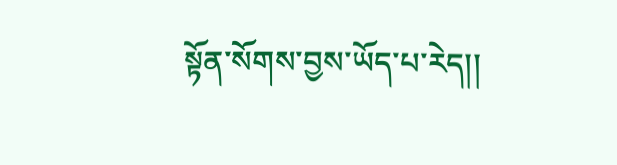སྟོན་སོགས་བྱས་ཡོད་པ་རེད།།